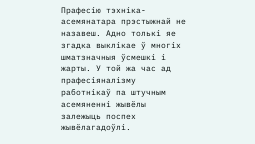Прафесію тэхніка-асемянатара прэстыжнай не назавеш. Адно толькі яе згадка выклікае ў многіх шматзначныя ўсмешкі і жарты. У той жа час ад прафесіяналізму работнікаў па штучным асемяненні жывёлы залежыць поспех жывёлагадоўлі.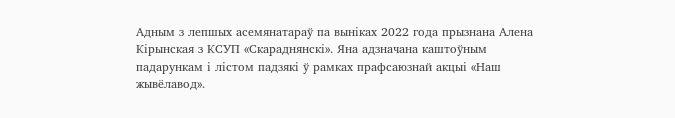Адным з лепшых асемянатараў па выніках 2022 года прызнана Алена Кірынская з КСУП «Скараднянскі». Яна адзначана каштоўным падарункам і лістом падзякі ў рамках прафсаюзнай акцыі «Наш жывёлавод».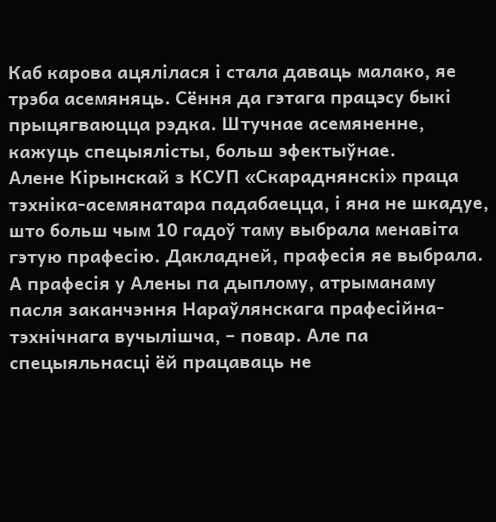Каб карова ацялілася і стала даваць малако, яе трэба асемяняць. Сёння да гэтага працэсу быкі прыцягваюцца рэдка. Штучнае асемяненне, кажуць спецыялісты, больш эфектыўнае.
Алене Кірынскай з КСУП «Скараднянскі» праца тэхніка-асемянатара падабаецца, і яна не шкадуе, што больш чым 10 гадоў таму выбрала менавіта гэтую прафесію. Дакладней, прафесія яе выбрала. А прафесія у Алены па дыплому, атрыманаму пасля заканчэння Нараўлянскага прафесійна-тэхнічнага вучылішча, – повар. Але па спецыяльнасці ёй працаваць не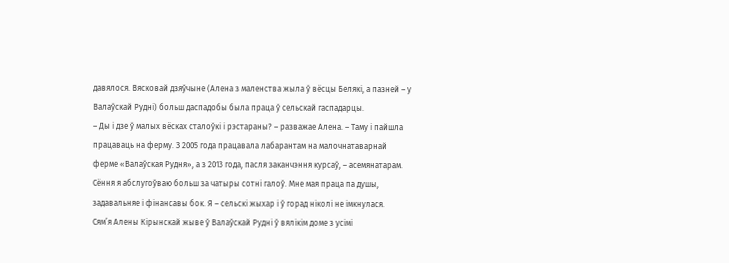давялося. Вясковай дзяўчыне (Алена з маленства жыла ў вёсцы Белякі, а пазней – у Валаўскай Рудні) больш даспадобы была праца ў сельскай гаспадарцы.
– Ды і дзе ў малых вёсках сталоўкі і рэстараны? – разважае Алена. – Таму і пайшла працаваць на ферму. З 2005 года працавала лабарантам на малочнатаварнай ферме «Валаўская Рудня», а з 2013 года, пасля заканчэння курсаў, – асемянатарам. Сёння я абслугоўваю больш за чатыры сотні галоў. Мне мая праца па душы, задавальняе і фінансавы бок. Я – сельскі жыхар і ў горад ніколі не імкнулася.
Сям’я Алены Кірынскай жыве ў Валаўскай Рудні ў вялікім доме з усімі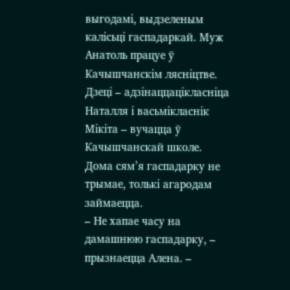выгодамі, выдзеленым калісьці гаспадаркай. Муж Анатоль працуе ў Качышчанскім лясніцтве. Дзеці – адзінаццацікласніца Наталля і васьмікласнік Мікіта – вучацца ў Качышчанскай школе. Дома сям’я гаспадарку не трымае, толькі агародам займаецца.
– Не хапае часу на дамашнюю гаспадарку, – прызнаецца Алена. –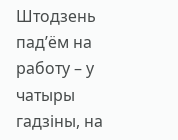Штодзень пад’ём на работу – у чатыры гадзіны, на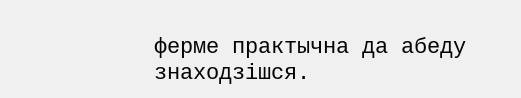ферме практычна да абеду знаходзішся.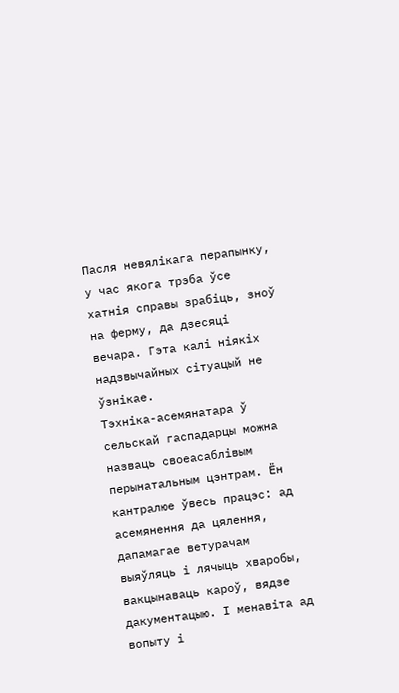Пасля невялікага перапынку, у час якога трэба ўсе хатнія справы зрабіць, зноў на ферму, да дзесяці вечара. Гэта калі ніякіх надзвычайных сітуацый не ўзнікае.
Тэхніка-асемянатара ў сельскай гаспадарцы можна назваць своеасаблівым перынатальным цэнтрам. Ён кантралюе ўвесь працэс: ад асемянення да цялення, дапамагае ветурачам выяўляць і лячыць хваробы, вакцынаваць кароў, вядзе дакументацыю. І менавіта ад вопыту і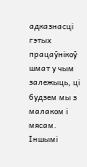адказнасці гэтых працаўнікоў шмат у чым залежыць, ці будзем мы з малаком і мясам. Іншымі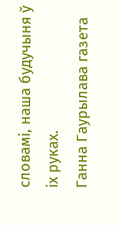словамі, наша будучыня ў іх руках.
Ганна Гаурылава газета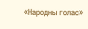«Народны голас»